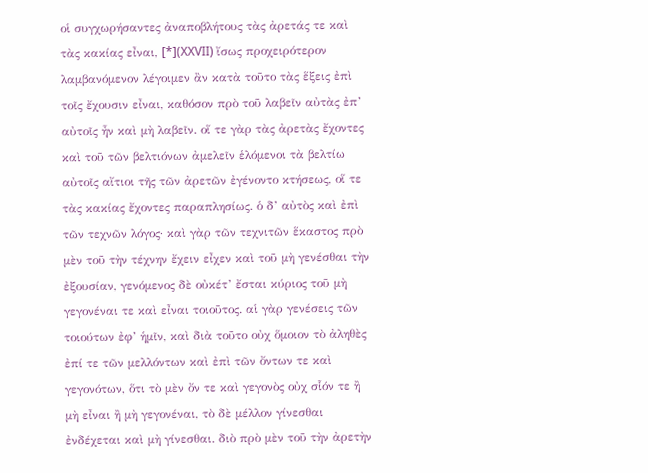οἱ συγχωρήσαντες ἀναποβλήτους τὰς ἀρετάς τε καὶ τὰς κακίας εἶναι, [*](XXVII) ἴσως προχειρότερον λαμβανόμενον λέγοιμεν ἂν κατὰ τοῦτο τὰς ἕξεις ἐπὶ τοῖς ἔχουσιν εἶναι, καθόσον πρὸ τοῦ λαβεῖν αὐτὰς ἐπ’ αὐτοῖς ἦν καὶ μὴ λαβεῖν. οἵ τε γὰρ τὰς ἀρετὰς ἔχοντες καὶ τοῦ τῶν βελτιόνων ἀμελεῖν ἑλόμενοι τὰ βελτίω αὐτοῖς αἴτιοι τῆς τῶν ἀρετῶν ἐγένοντο κτήσεως, οἵ τε τὰς κακίας ἔχοντες παραπλησίως. ὁ δ’ αὐτὸς καὶ ἐπὶ τῶν τεχνῶν λόγος· καὶ γὰρ τῶν τεχνιτῶν ἕκαστος πρὸ μὲν τοῦ τὴν τέχνην ἔχειν εἶχεν καὶ τοῦ μὴ γενέσθαι τὴν ἐξουσίαν, γενόμενος δὲ οὐκέτ’ ἔσται κύριος τοῦ μὴ γεγονέναι τε καὶ εἶναι τοιοῦτος. αἱ γὰρ γενέσεις τῶν τοιούτων ἐφ’ ἡμῖν, καὶ διὰ τοῦτο οὐχ ὅμοιον τὸ ἀληθὲς ἐπί τε τῶν μελλόντων καὶ ἐπὶ τῶν ὄντων τε καὶ γεγονότων, ὅτι τὸ μὲν ὄν τε καὶ γεγονὸς οὐχ σἷόν τε ἢ μὴ εἶναι ἢ μὴ γεγονέναι, τὸ δὲ μέλλον γίνεσθαι ἐνδέχεται καὶ μὴ γίνεσθαι. διὸ πρὸ μὲν τοῦ τὴν ἀρετὴν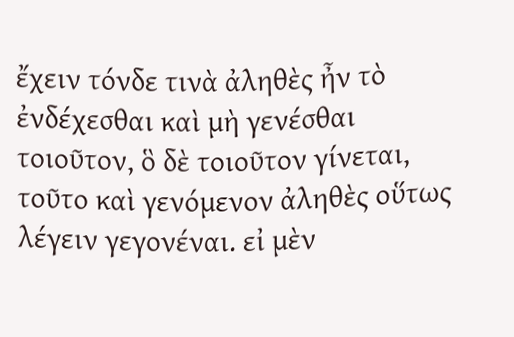ἔχειν τόνδε τινὰ ἀληθὲς ἦν τὸ ἐνδέχεσθαι καὶ μὴ γενέσθαι τοιοῦτον, ὃ δὲ τοιοῦτον γίνεται, τοῦτο καὶ γενόμενον ἀληθὲς οὕτως λέγειν γεγονέναι. εἰ μὲν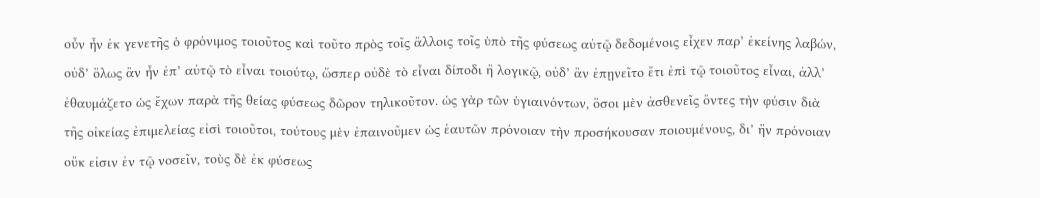οὖν ἦν ἐκ γενετῆς ὁ φρόνιμος τοιοῦτος καὶ τοῦτο πρὸς τοῖς ἄλλοις τοῖς ὑπὸ τῆς φύσεως αὐτῷ δεδομένοις εἶχεν παρ’ ἐκείνης λαβών, οὐδ’ ὅλως ἂν ἦν ἐπ’ αὐτῷ τὸ εἶναι τοιούτῳ, ὥσπερ οὐδὲ τὸ εἶναι δίποδι ἢ λογικῷ, οὐδ’ ἂν ἐπῃνεῖτο ἔτι ἐπὶ τῷ τοιοῦτος εἶναι, ἀλλ’ ἐθαυμάζετο ὡς ἔχων παρὰ τῆς θείας φύσεως δῶρον τηλικοῦτον. ὡς γὰρ τῶν ὑγιαινόντων, ὅσοι μὲν ἀσθενεῖς ὄντες τὴν φύσιν διὰ τῆς οἰκείας ἐπιμελείας εἰσὶ τοιοῦτοι, τούτους μὲν ἐπαινοῦμεν ὡς ἑαυτῶν πρόνοιαν τὴν προσήκουσαν ποιουμένους, δι’ ἣν πρόνοιαν οὔκ εἰσιν ἐν τῷ νοσεῖν, τοὺς δὲ ἐκ φύσεως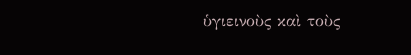ὑγιεινοὺς καὶ τοὺς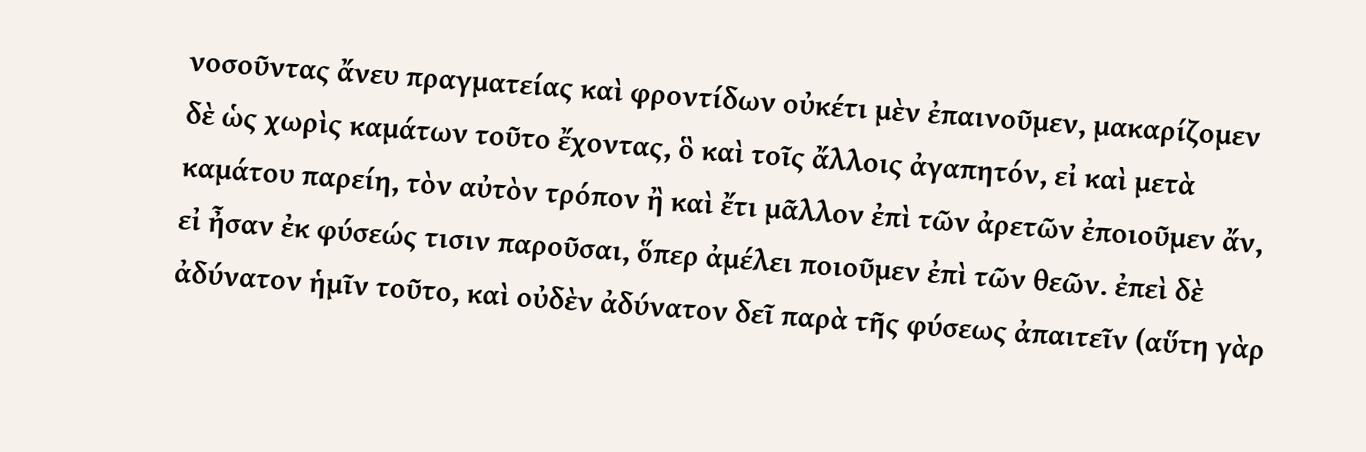νοσοῦντας ἄνευ πραγματείας καὶ φροντίδων οὐκέτι μὲν ἐπαινοῦμεν, μακαρίζομεν δὲ ὡς χωρὶς καμάτων τοῦτο ἔχοντας, ὃ καὶ τοῖς ἄλλοις ἀγαπητόν, εἰ καὶ μετὰ καμάτου παρείη, τὸν αὐτὸν τρόπον ἢ καὶ ἔτι μᾶλλον ἐπὶ τῶν ἀρετῶν ἐποιοῦμεν ἄν, εἰ ἦσαν ἐκ φύσεώς τισιν παροῦσαι, ὅπερ ἀμέλει ποιοῦμεν ἐπὶ τῶν θεῶν. ἐπεὶ δὲ ἀδύνατον ἡμῖν τοῦτο, καὶ οὐδὲν ἀδύνατον δεῖ παρὰ τῆς φύσεως ἀπαιτεῖν (αὕτη γὰρ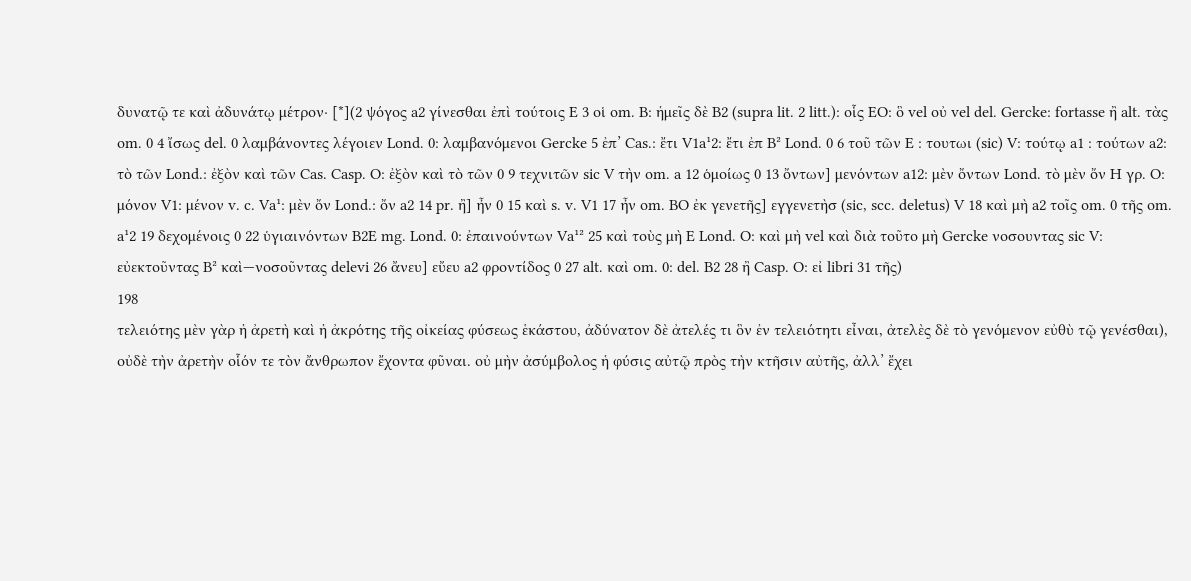δυνατῷ τε καὶ ἀδυνάτῳ μέτρον· [*](2 ψόγος a2 γίνεσθαι ἐπὶ τούτοις Ε 3 οἱ om. Β: ἡμεῖς δὲ B2 (supra lit. 2 litt.): οἷς ΕΟ: ὃ vel οὐ vel del. Gercke: fortasse ἢ alt. τὰς om. 0 4 ἴσως del. 0 λαμβάνοντες λέγοιεν Lond. 0: λαμβανόμενοι Gercke 5 ἐπ’ Cas.: ἔτι V1a¹2: ἔτι ἐπ B² Lond. 0 6 τοῦ τῶν E : τουτωι (sic) V: τούτῳ a1 : τούτων a2: τὸ τῶν Lond.: ἐξὸν καὶ τῶν Cas. Casp. O: ἐξὸν καὶ τὸ τῶν 0 9 τεχνιτῶν sic V τὴν om. a 12 ὁμοίως 0 13 ὄντων] μενόντων a12: μὲν ὄντων Lond. τὸ μὲν ὄν H γρ. O: μόνον V1: μένον v. c. Va¹: μὲν ὄν Lond.: ὄν a2 14 pr. ἢ] ἦν 0 15 καὶ s. v. V1 17 ἦν om. ΒΟ ἐκ γενετῆς] εγγενετὴσ (sic, scc. deletus) V 18 καὶ μὴ a2 τοῖς om. 0 τῆς om. a¹2 19 δεχομένοις 0 22 ὑγιαινόντων B2E mg. Lond. 0: ἐπαινούντων Va¹² 25 καὶ τοὺς μὴ E Lond. O: καὶ μὴ vel καὶ διὰ τοῦτο μὴ Gercke νοσουντας sic V: εὐεκτοῦντας B² καὶ—νοσοῦντας delevi 26 ἄνευ] εὔευ a2 φροντίδος 0 27 alt. καὶ om. 0: del. B2 28 ἢ Casp. Ο: εἰ libri 31 τῆς)
198
τελειότης μὲν γὰρ ἡ ἀρετὴ καὶ ἡ ἀκρότης τῆς οἰκείας φύσεως ἑκάστου, ἀδύνατον δὲ ἀτελές τι ὃν ἐν τελειότητι εἶναι, ἀτελὲς δὲ τὸ γενόμενον εὐθὺ τῷ γενέσθαι), οὐδὲ τὴν ἀρετὴν οἷόν τε τὸν ἄνθρωπον ἔχοντα φῦναι. οὐ μὴν ἀσύμβολος ἡ φύσις αὐτῷ πρὸς τὴν κτῆσιν αὐτῆς, ἀλλ’ ἔχει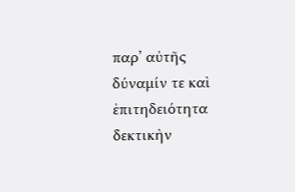παρ’ αὐτῆς δύναμίν τε καὶ ἐπιτηδειότητα δεκτικὴν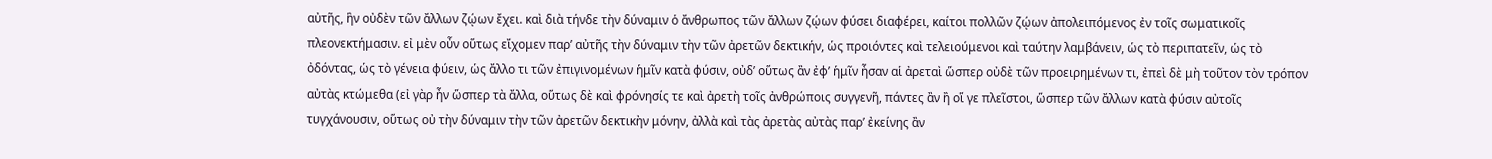αὐτῆς, ἣν οὐδὲν τῶν ἄλλων ζῴων ἔχει. καὶ διὰ τήνδε τὴν δύναμιν ὁ ἄνθρωπος τῶν ἄλλων ζῴων φύσει διαφέρει, καίτοι πολλῶν ζῴων ἀπολειπόμενος ἐν τοῖς σωματικοῖς πλεονεκτήμασιν. εἰ μὲν οὖν οὕτως εἴχομεν παρ’ αὐτῆς τὴν δύναμιν τὴν τῶν ἀρετῶν δεκτικήν, ὡς προιόντες καὶ τελειούμενοι καὶ ταύτην λαμβάνειν, ὡς τὸ περιπατεῖν, ὡς τὸ ὀδόντας, ὡς τὸ γένεια φύειν, ὡς ἄλλο τι τῶν ἐπιγινομένων ἡμῖν κατὰ φύσιν, οὐδ’ οὕτως ἂν ἐφ’ ἡμῖν ἦσαν αἱ ἀρεταὶ ὥσπερ οὐδὲ τῶν προειρημένων τι, ἐπεὶ δὲ μὴ τοῦτον τὸν τρόπον αὐτὰς κτώμεθα (εἰ γὰρ ἦν ὥσπερ τὰ ἄλλα, οὕτως δὲ καὶ φρόνησίς τε καὶ ἀρετὴ τοῖς ἀνθρώποις συγγενῆ, πάντες ἂν ἢ οἵ γε πλεῖστοι, ὥσπερ τῶν ἄλλων κατὰ φύσιν αὐτοῖς τυγχάνουσιν, οὕτως οὐ τὴν δύναμιν τὴν τῶν ἀρετῶν δεκτικὴν μόνην, ἀλλὰ καὶ τὰς ἀρετὰς αὐτὰς παρ’ ἐκείνης ἂν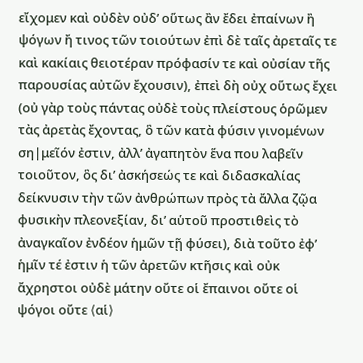εἴχομεν καὶ οὐδὲν οὐδ’ οὕτως ἂν ἔδει ἐπαίνων ἢ ψόγων ἤ τινος τῶν τοιούτων ἐπὶ δὲ ταῖς ἀρεταῖς τε καὶ κακίαις θειοτέραν πρόφασίν τε καὶ οὐσίαν τῆς παρουσίας αὐτῶν ἔχουσιν), ἐπεὶ δὴ οὐχ οὕτως ἔχει (οὐ γὰρ τοὺς πάντας οὐδὲ τοὺς πλείστους ὁρῶμεν τὰς ἀρετὰς ἔχοντας, ὃ τῶν κατὰ φύσιν γινομένων ση|μεῖόν ἐστιν, ἀλλ’ ἀγαπητὸν ἕνα που λαβεῖν τοιοῦτον, ὃς δι’ ἀσκήσεώς τε καὶ διδασκαλίας δείκνυσιν τὴν τῶν ἀνθρώπων πρὸς τὰ ἄλλα ζῷα φυσικὴν πλεονεξίαν, δι’ αὑτοῦ προστιθεὶς τὸ ἀναγκαῖον ἐνδέον ἡμῶν τῇ φύσει), διὰ τοῦτο ἐφ’ ἡμῖν τέ ἐστιν ἡ τῶν ἀρετῶν κτῆσις καὶ οὐκ ἄχρηστοι οὐδὲ μάτην οὔτε οἱ ἔπαινοι οὔτε οἱ ψόγοι οὔτε ⟨αἱ⟩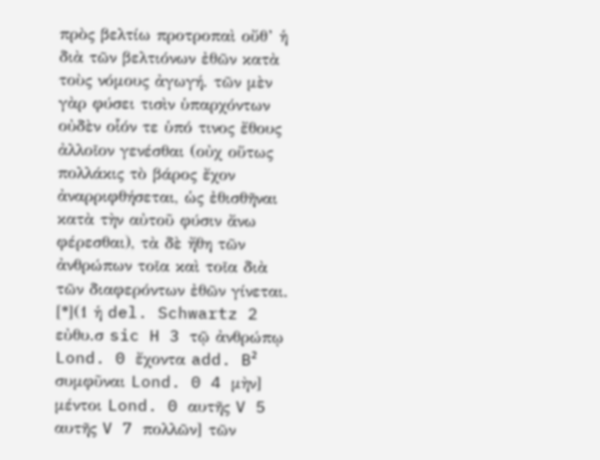πρὸς βελτίω προτροπαὶ οὔθ’ ἡ διὰ τῶν βελτιόνων ἐθῶν κατὰ τοὺς νόμους ἀγωγή. τῶν μὲν γὰρ φύσει τισὶν ὑπαρχόντων οὐδὲν οἷόν τε ὑπό τινος ἔθους ἀλλοῖον γενέσθαι (οὐχ οὕτως πολλάκις τὸ βάρος ἔχον ἀναρριφθήσεται, ὡς ἐθισθῆναι κατὰ τὴν αὐτοῦ φύσιν ἄνω φέρεσθαι), τὰ δὲ ἤθη τῶν ἀνθρώπων τοῖα καὶ τοῖα διὰ τῶν διαφερόντων ἐθῶν γίνεται.
[*](1 ἡ del. Schwartz 2 εὐθυ.σ sic H 3 τῷ ἀνθρώπῳ Lond. 0 ἔχοντα add. B² συμφῦναι Lond. 0 4 μὴν] μέντοι Lond. 0 αυτῆς V 5 αυτῆς V 7 πολλῶν] τῶν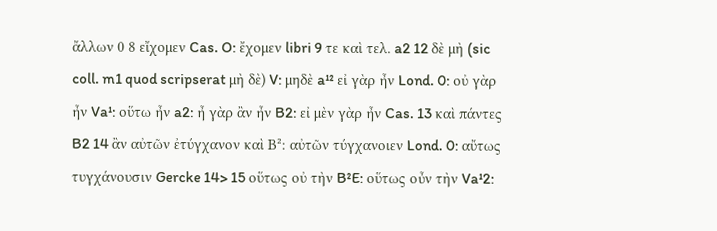ἄλλων 0 8 εἴχομεν Cas. O: ἔχομεν libri 9 τε καὶ τελ. a2 12 δὲ μὴ (sic coll. m1 quod scripserat μὴ δὲ) V: μηδὲ a¹² εἰ γὰρ ἦν Lond. 0: οὐ γὰρ ἦν Va¹: οὕτω ἦν a2: ἦ γὰρ ἂν ἦν B2: εἰ μὲν γὰρ ἦν Cas. 13 καὶ πάντες B2 14 ἂν αὐτῶν ἐτύγχανον καὶ Β²: αὐτῶν τύγχανοιεν Lond. 0: αὔτως τυγχάνουσιν Gercke 14> 15 οὕτως οὐ τὴν B²E: οὕτως οὖν τὴν Va¹2: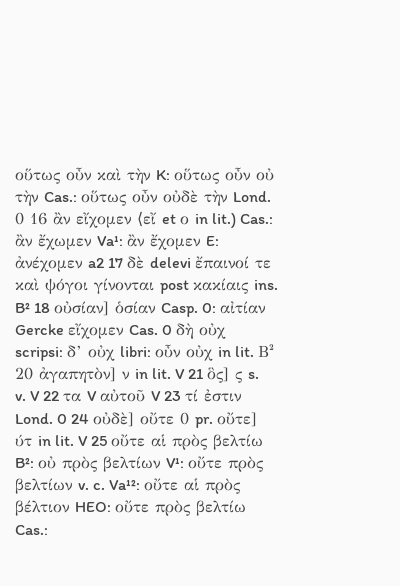οὕτως οὖν καὶ τὴν K: οὕτως οὖν οὐ τὴν Cas.: οὕτως οὖν οὐδὲ τὴν Lond. 0 16 ἂν εἴχομεν ⟨εἴ et ο in lit.) Cas.: ἂν ἔχωμεν Va¹: ἂν ἔχομεν E: ἀνέχομεν a2 17 δὲ delevi ἔπαινοί τε καὶ ψόγοι γίνονται post κακίαις ins. B² 18 οὐσίαν] ὁσίαν Casp. 0: αἰτίαν Gercke εἴχομεν Cas. 0 δὴ οὐχ scripsi: δ’ οὐχ libri: οὖν οὐχ in lit. Β² 20 ἀγαπητὸν] ν in lit. V 21 ὃς] ς s. v. V 22 τα V αὐτοῦ V 23 τί ἐστιν Lond. 0 24 οὐδὲ] οὔτε 0 pr. οὔτε] ύτ in lit. V 25 οὔτε αἱ πρὸς βελτίω B²: οὐ πρὸς βελτίων V¹: οὔτε πρὸς βελτίων v. c. Va¹²: οὔτε αἱ πρὸς βέλτιον HEO: οὔτε πρὸς βελτίω Cas.: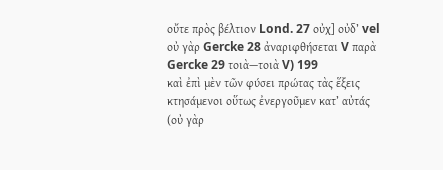οὔτε πρὸς βέλτιον Lond. 27 οὐχ] οὐδ’ vel οὐ γὰρ Gercke 28 ἀναριφθήσεται V παρὰ Gercke 29 τοιὰ—τοιὰ V) 199
καὶ ἐπὶ μὲν τῶν φύσει πρώτας τὰς ἕξεις κτησάμενοι οὕτως ἐνεργοῦμεν κατ’ αὐτάς (οὐ γὰρ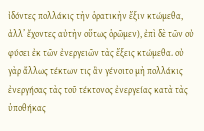ἰδόντες πολλάκις τὴν ὁρατικὴν ἕξιν κτώμεθα, ἀλλ’ ἔχοντες αὐτὴν οὕτως ὁρῶμεν), ἐπὶ δὲ τῶν οὐ φύσει ἐκ τῶν ἐνεργειῶν τὰς ἕξεις κτώμεθα. οὐ γὰρ ἄλλως τέκτων τις ἂν γένοιτο μὴ πολλάκις ἐνεργήσας τὰς τοῦ τέκτονος ἐνεργείας κατὰ τὰς ὑποθήκας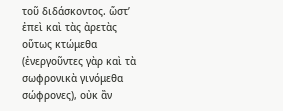τοῦ διδάσκοντος. ὥστ’ ἐπεὶ καὶ τὰς ἀρετὰς οὕτως κτώμεθα (ἐνεργοῦντες γὰρ καὶ τὰ σωφρονικὰ γινόμεθα σώφρονες), οὐκ ἂν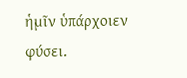ἡμῖν ὑπάρχοιεν φύσει.